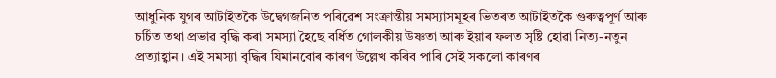আধুনিক যুগৰ আটাইতকৈ উদ্বেগজনিত পৰিৱেশ সংক্রান্তীয় সমস্যাসমূহৰ ভিতৰত আটাইতকৈ গুৰুত্বপূৰ্ণ আৰু চৰ্চিত তথা প্ৰভাৱ বৃদ্ধি কৰা সমস্যা হৈছে বৰ্ধিত গোলকীয় উষ্ণতা আৰু ইয়াৰ ফলত সৃষ্টি হোৱা নিত্য-নতুন প্ৰত্যাহ্বান। এই সমস্যা বৃদ্ধিৰ যিমানবোৰ কাৰণ উল্লেখ কৰিব পাৰি সেই সকলো কাৰণৰ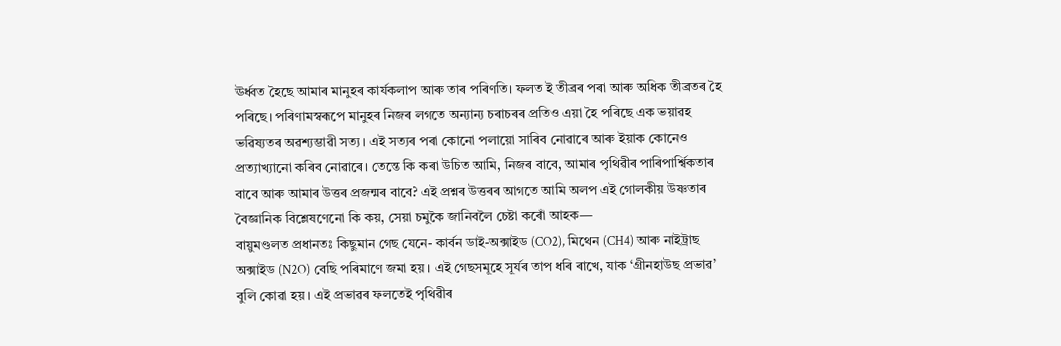ঊর্ধ্বত হৈছে আমাৰ মানুহৰ কাৰ্যকলাপ আৰু তাৰ পৰিণতি। ফলত ই তীব্ৰৰ পৰা আৰু অধিক তীব্ৰতৰ হৈ পৰিছে। পৰিণামস্বৰূপে মানুহৰ নিজৰ লগতে অন্যান্য চৰাচৰৰ প্ৰতিও এয়া হৈ পৰিছে এক ভয়াৱহ ভৱিষ্যতৰ অৱশ্যম্ভাৱী সত্য। এই সত্যৰ পৰা কোনো পলায়ো সাৰিব নোৱাৰে আৰু ইয়াক কোনেও প্ৰত্যাখ্যানো কৰিব নোৱাৰে। তেন্তে কি কৰা উচিত আমি, নিজৰ বাবে, আমাৰ পৃথিৱীৰ পাৰিপাৰ্শ্বিকতাৰ বাবে আৰু আমাৰ উত্তৰ প্ৰজন্মৰ বাবে? এই প্রশ্নৰ উত্তৰৰ আগতে আমি অলপ এই গোলকীয় উষ্ণতাৰ বৈজ্ঞানিক বিশ্লেষণেনো কি কয়, সেয়া চমুকৈ জানিবলৈ চেষ্টা কৰোঁ আহক—
বায়ুমণ্ডলত প্রধানতঃ কিছুমান গেছ যেনে- কার্বন ডাই-অক্সাইড (CO2), মিথেন (CH4) আৰু নাইট্ৰাছ অক্সাইড (N2O) বেছি পৰিমাণে জমা হয়। এই গেছসমূহে সূৰ্যৰ তাপ ধৰি ৰাখে, যাক ‘গ্রীনহাউছ প্ৰভাৱ’ বুলি কোৱা হয়। এই প্ৰভাৱৰ ফলতেই পৃথিৱীৰ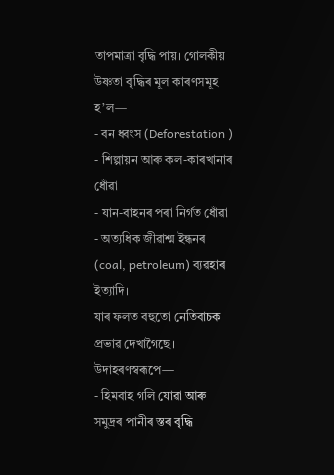তাপমাত্রা বৃদ্ধি পায়। গোলকীয় উষ্ণতা বৃদ্ধিৰ মূল কাৰণসমূহ হ’ল—
- বন ধ্বংস (Deforestation )
- শিল্পায়ন আৰু কল-কাৰখানাৰ ধোঁৱা
- যান-বাহনৰ পৰা নিৰ্গত ধোঁৱা
- অত্যধিক জীৱাশ্ম ইন্ধনৰ (coal, petroleum) ব্যৱহাৰ ইত্যাদি।
যাৰ ফলত বহুতো নেতিবাচক প্ৰভাৱ দেখাগৈছে। উদাহৰণস্বৰূপে—
- হিমবাহ গলি যোৱা আৰু সমুদ্ৰৰ পানীৰ স্তৰ বৃদ্ধি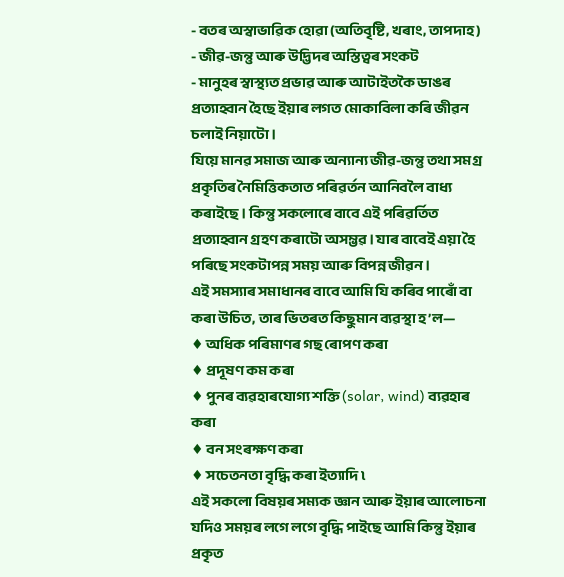- বতৰ অস্বাভাৱিক হোৱা (অতিবৃষ্টি, খৰাং, তাপদাহ)
- জীৱ-জন্তু আৰু উদ্ভিদৰ অস্তিত্বৰ সংকট
- মানুহৰ স্বাস্থ্যত প্ৰভাৱ আৰু আটাইতকৈ ডাঙৰ প্ৰত্যাহ্বান হৈছে ইয়াৰ লগত মোকাবিলা কৰি জীৱন চলাই নিয়াটো।
যিয়ে মানৱ সমাজ আৰু অন্যান্য জীৱ-জন্তু তথা সমগ্ৰ প্ৰকৃতিৰ নৈমিত্তিকতাত পৰিৱৰ্তন আনিবলৈ বাধ্য কৰাইছে। কিন্তু সকলোৰে বাবে এই পৰিৱৰ্তিত প্ৰত্যাহ্বান গ্ৰহণ কৰাটো অসম্ভৱ। যাৰ বাবেই এয়া হৈ পৰিছে সংকটাপন্ন সময় আৰু বিপন্ন জীৱন ।
এই সমস্যাৰ সমাধানৰ বাবে আমি যি কৰিব পাৰোঁ বা কৰা উচিত, তাৰ ভিতৰত কিছুমান ব্যৱস্থা হ’ল—
♦ অধিক পৰিমাণৰ গছ ৰোপণ কৰা
♦ প্ৰদূষণ কম কৰা
♦ পুনৰ ব্যৱহাৰযোগ্য শক্তি (solar, wind) ব্যৱহাৰ কৰা
♦ বন সংৰক্ষণ কৰা
♦ সচেতনতা বৃদ্ধি কৰা ইত্যাদি ৷
এই সকলো বিষয়ৰ সম্যক জ্ঞান আৰু ইয়াৰ আলোচনা যদিও সময়ৰ লগে লগে বৃদ্ধি পাইছে আমি কিন্তু ইয়াৰ প্ৰকৃত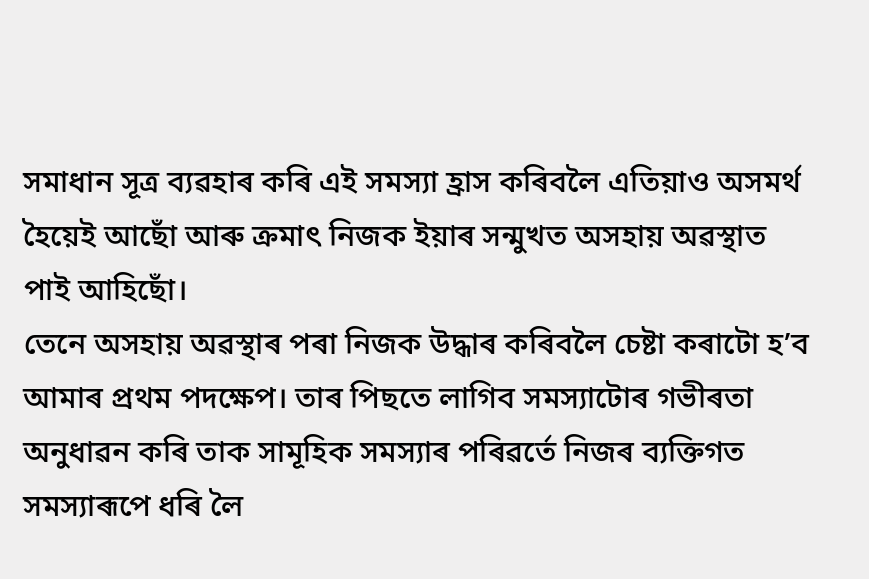সমাধান সূত্র ব্যৱহাৰ কৰি এই সমস্যা হ্ৰাস কৰিবলৈ এতিয়াও অসমৰ্থ হৈয়েই আছোঁ আৰু ক্ৰমাৎ নিজক ইয়াৰ সন্মুখত অসহায় অৱস্থাত পাই আহিছোঁ।
তেনে অসহায় অৱস্থাৰ পৰা নিজক উদ্ধাৰ কৰিবলৈ চেষ্টা কৰাটো হ’ব আমাৰ প্ৰথম পদক্ষেপ। তাৰ পিছতে লাগিব সমস্যাটোৰ গভীৰতা অনুধাৱন কৰি তাক সামূহিক সমস্যাৰ পৰিৱৰ্তে নিজৰ ব্যক্তিগত সমস্যাৰূপে ধৰি লৈ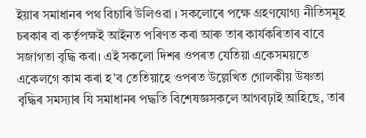ইয়াৰ সমাধানৰ পথ বিচাৰি উলিওৱা । সকলোৰে পক্ষে গ্রহণযোগ্য নীতিসমূহ চৰকাৰ বা কৰ্তৃপক্ষই আইনত পৰিণত কৰা আৰু তাৰ কার্যকৰিতাৰ বাবে সজাগতা বৃদ্ধি কৰা। এই সকলো দিশৰ ওপৰত যেতিয়া একেসময়তে একেলগে কাম কৰা হ’ব তেতিয়াহে ওপৰত উল্লেখিত গোলকীয় উষ্ণতা বৃদ্ধিৰ সমস্যাৰ যি সমাধানৰ পদ্ধতি বিশেষজ্ঞসকলে আগবঢ়াই আহিছে, তাৰ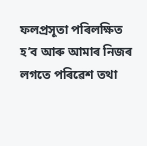ফলপ্ৰসূতা পৰিলক্ষিত হ’ব আৰু আমাৰ নিজৰ লগতে পৰিৱেশ তথা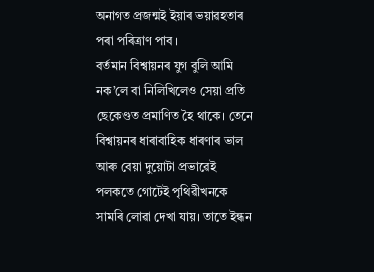অনাগত প্ৰজন্মই ইয়াৰ ভয়াৱহতাৰ পৰা পৰিত্ৰাণ পাব ।
বৰ্তমান বিশ্বায়নৰ যুগ বুলি আমি নক’লে বা নিলিখিলেও সেয়া প্ৰতি ছেকেণ্ডত প্ৰমাণিত হৈ থাকে। তেনে বিশ্বায়নৰ ধাৰাবাহিক ধাৰণাৰ ভাল আৰু বেয়া দুয়োটা প্ৰভাৱেই পলকতে গোটেই পৃথিৱীখনকে সামৰি লোৱা দেখা যায়। তাতে ইন্ধন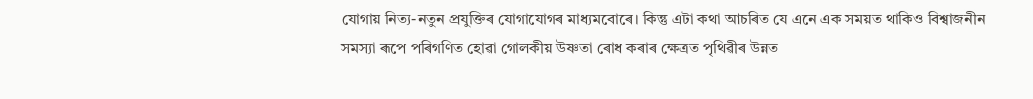যোগায় নিত্য-নতুন প্রযুক্তিৰ যোগাযোগৰ মাধ্যমবোৰে। কিন্তু এটা কথা আচৰিত যে এনে এক সময়ত থাকিও বিশ্বাজনীন সমস্যা ৰূপে পৰিগণিত হোৱা গোলকীয় উষ্ণতা ৰোধ কৰাৰ ক্ষেত্ৰত পৃথিৱীৰ উন্নত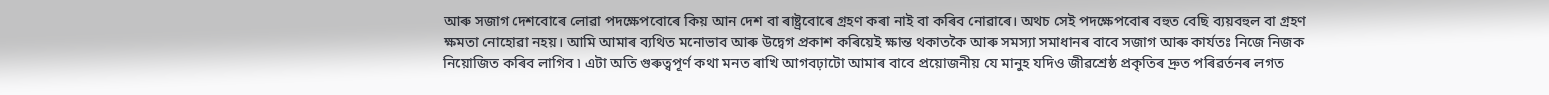আৰু সজাগ দেশবোৰে লোৱা পদক্ষেপবোৰে কিয় আন দেশ বা ৰাষ্ট্ৰবোৰে গ্ৰহণ কৰা নাই বা কৰিব নোৱাৰে। অথচ সেই পদক্ষেপবোৰ বহুত বেছি ব্যয়বহুল বা গ্রহণ ক্ষমতা নোহোৱা নহয়। আমি আমাৰ ব্যথিত মনোভাব আৰু উদ্বেগ প্ৰকাশ কৰিয়েই ক্ষান্ত থকাতকৈ আৰু সমস্যা সমাধানৰ বাবে সজাগ আৰু কাৰ্যতঃ নিজে নিজক নিয়োজিত কৰিব লাগিব ৷ এটা অতি গুৰুত্বপূৰ্ণ কথা মনত ৰাখি আগবঢ়াটো আমাৰ বাবে প্রয়োজনীয় যে মানুহ যদিও জীৱশ্ৰেষ্ঠ প্ৰকৃতিৰ দ্ৰুত পৰিৱৰ্তনৰ লগত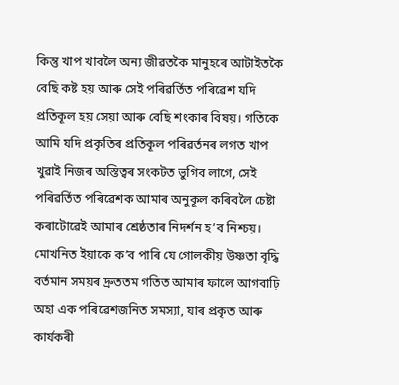কিন্তু খাপ খাবলৈ অন্য জীৱতকৈ মানুহৰে আটাইতকৈ বেছি কষ্ট হয় আৰু সেই পৰিৱৰ্তিত পৰিৱেশ যদি প্রতিকূল হয় সেয়া আৰু বেছি শংকাৰ বিষয়। গতিকে আমি যদি প্রকৃতিৰ প্ৰতিকূল পৰিৱৰ্তনৰ লগত খাপ খুৱাই নিজৰ অস্তিত্বৰ সংকটত ভুগিব লাগে, সেই পৰিৱৰ্তিত পৰিৱেশক আমাৰ অনুকূল কৰিবলৈ চেষ্টা কৰাটোৱেই আমাৰ শ্ৰেষ্ঠতাৰ নিদৰ্শন হ’ব নিশ্চয়।
মোখনিত ইয়াকে ক’ব পাৰি যে গোলকীয় উষ্ণতা বৃদ্ধি বর্তমান সময়ৰ দ্ৰুততম গতিত আমাৰ ফালে আগবাঢ়ি অহা এক পৰিৱেশজনিত সমস্যা, যাৰ প্ৰকৃত আৰু কাৰ্যকৰী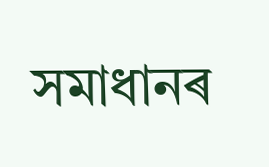সমাধানৰ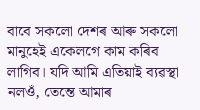বাবে সকলো দেশৰ আৰু সকলো মানুহেই একেলগে কাম কৰিব লাগিব। যদি আমি এতিয়াই ব্যৱস্থা নলওঁ, তেন্তে আমাৰ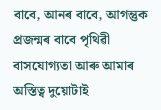বাবে, আনৰ বাবে, আগন্তুক প্ৰজন্মৰ বাবে পৃথিৱী বাসযোগ্যতা আৰু আমাৰ অস্তিত্ব দুয়োটাই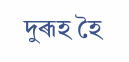দুৰূহ হৈ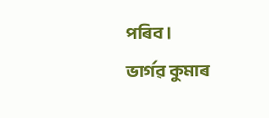পৰিব।
ভাৰ্গৱ কুমাৰ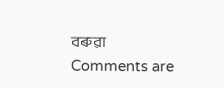বৰুৱা
Comments are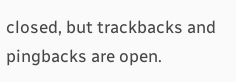closed, but trackbacks and pingbacks are open.